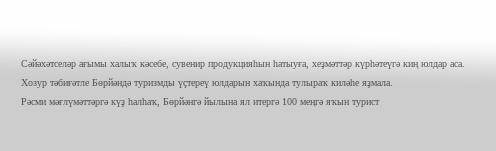Сәйәхәтселәр ағымы халыҡ кәсебе, сувенир продукцияһын һатыуға, хеҙмәттәр күрһәтеүгә киң юлдар аса. Хозур тәбиғәтле Бөрйәндә туризмды үҫтереү юлдарын хаҡында тулыраҡ киләһе яҙмала.
Рәсми мәғлүмәттәргә күҙ һалһаҡ, Бөрйәнгә йылына ял итергә 100 меңгә яҡын турист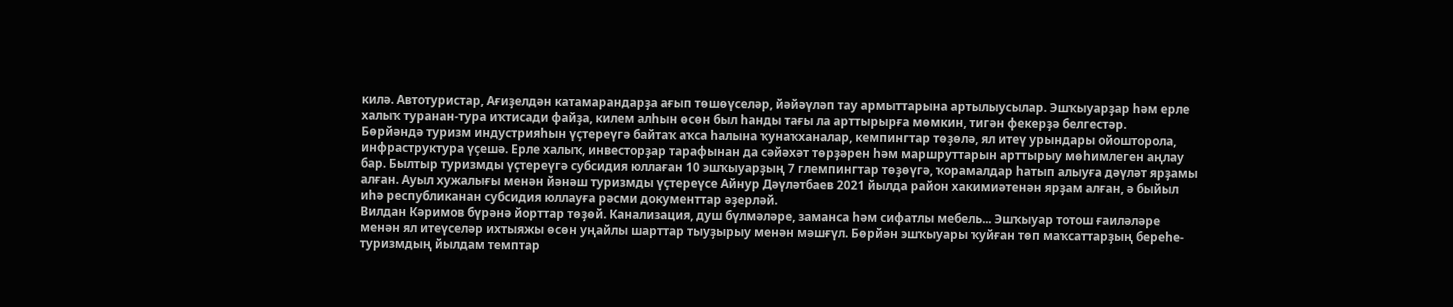килә. Автотуристар, Ағиҙелдән катамарандарҙа ағып төшөүселәр, йәйәүләп тау армыттарына артылыусылар. Эшҡыуарҙар һәм ерле халыҡ туранан-тура иҡтисади файҙа, килем алһын өсөн был һанды тағы ла арттырырға мөмкин, тигән фекерҙә белгестәр.
Бөрйәндә туризм индустрияһын үҫтереүгә байтаҡ аҡса һалына ҡунаҡханалар, кемпингтар төҙөлә, ял итеү урындары ойошторола, инфраструктура үҫешә. Ерле халыҡ, инвесторҙар тарафынан да сәйәхәт төрҙәрен һәм маршруттарын арттырыу мөһимлеген аңлау бар. Былтыр туризмды үҫтереүгә субсидия юллаған 10 эшҡыуарҙың 7 глемпингтар төҙөүгә, ҡорамалдар һатып алыуға дәүләт ярҙамы алған. Ауыл хужалығы менән йәнәш туризмды үҫтереүсе Айнур Дәүләтбаев 2021 йылда район хакимиәтенән ярҙам алған, ә быйыл иһә республиканан субсидия юллауға рәсми документтар әҙерләй.
Вилдан Кәримов бүрәнә йорттар төҙөй. Канализация, душ бүлмәләре, заманса һәм сифатлы мебель... Эшҡыуар тотош ғаиләләре менән ял итеүселәр ихтыяжы өсөн уңайлы шарттар тыуҙырыу менән мәшғүл. Бөрйән эшҡыуары ҡуйған төп маҡсаттарҙың береһе-туризмдың йылдам темптар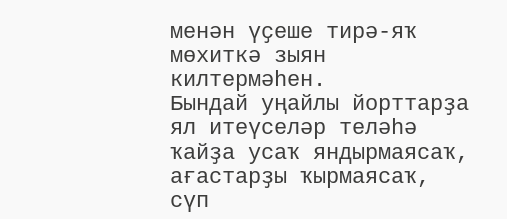менән үҫеше тирә-яҡ мөхиткә зыян килтермәһен.
Бындай уңайлы йорттарҙа ял итеүселәр теләһә ҡайҙа усаҡ яндырмаясаҡ, ағастарҙы ҡырмаясаҡ, сүп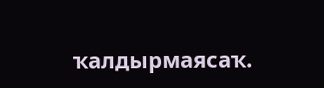ҡалдырмаясаҡ.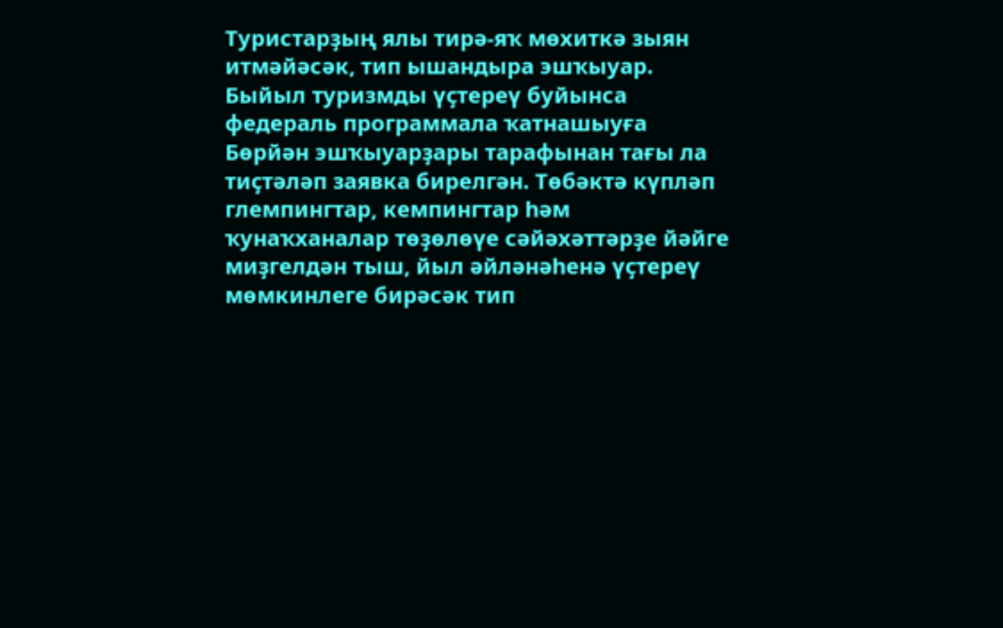Туристарҙың ялы тирә-яҡ мөхиткә зыян итмәйәсәк, тип ышандыра эшҡыуар. Быйыл туризмды үҫтереү буйынса федераль программала ҡатнашыуға Бөрйән эшҡыуарҙары тарафынан тағы ла тиҫтәләп заявка бирелгән. Төбәктә күпләп глемпингтар, кемпингтар һәм ҡунаҡханалар төҙөлөүе сәйәхәттәрҙе йәйге миҙгелдән тыш, йыл әйләнәһенә үҫтереү мөмкинлеге бирәсәк тип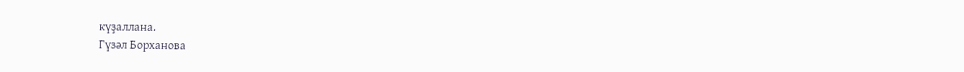күҙаллана.
Гүзәл Борханова